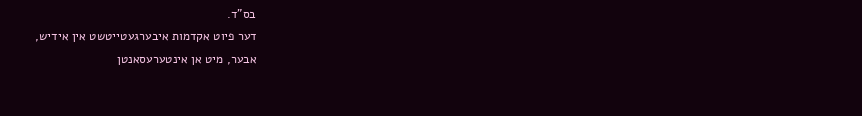בס"ד.
דער פיוט אקדמות איבערגעטייטשט אין אידיש,
אבער, מיט אן אינטערעסאנטן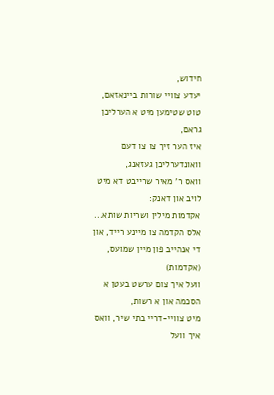חידוש,
יעדע צוויי שורות ביינאזאם,
טוט שטימען מיט א הערליכן גראם,
איז הער זיך צו צו דעם וואונדערליכן געזאנג,
וואס ר' מאיר שרייבט דא מיט לויב און דאנק:
אקדמות מילין ושריות שותא...
אלס הקדמה צו מיינע רייד, און די אנהייב פון מיין שמועס, (אקדמות)
וועל איך צום ערשט בעטן א הסכמה און א רשות,
מיט צוויי-דריי בתי שיר, וואס איך וועל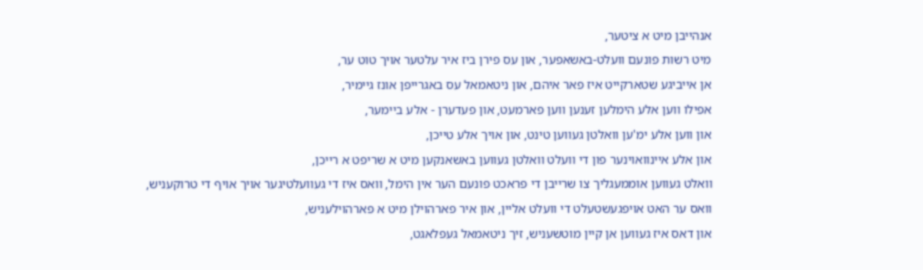אנהייבן מיט א ציטער,
מיט רשות פונעם וועלט-באשאפער, און עס פירן ביז איר עלטער אויך טוט ער,
אן אייביגע שטארקייט איז פאר איהם, און ניטאמאל עס באגרייפן אונז גיימיר,
אפילו ווען אלע הימלען זענען ווען פארמעט, און פעדערן - אלע ביימער,
און ווען אלע ימ'ען וואלטן געווען טינט, און אויך אלע טייכן,
און אלע איינוואוינער פון די וועלט וואלטן געווען באשאנקען מיט א שריפט א רייכן,
וואלט געווען אוממעגליך צו שרייבן די פראכט פונעם הער אין הימל, וואס איז די געוועלטיגער אויך אויף די טרוקעניש,
וואס ער האט אויפגעשטעלט די וועלט אליין, און איר פארהוילן מיט א פארהוילעניש,
און דאס איז געווען אן קיין מוטשעניש, זיך ניטאמאל געפלאגט,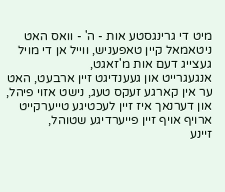מיט די גרינגסטע אות - ה' - וואס האט ניטאמאל קיין טאפעניש, ווייל אן די מויל געצייג דעם אות מ'זאגט,
אנגעגרייט און געענדיגט זיין ארבעט, האט ער אין קארגע זעקס טעג, נישט אזוי פיהל,
און דערנאך איז זיין לעכטיגע טייערקייט ארויף אויף זיין פייערדיגע שטוהל,
זיינע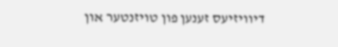דיוויזיעס זענען פון טויזנטער און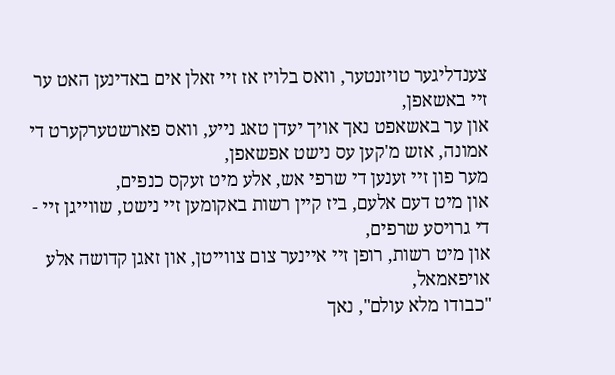צענדליגער טויזנטער, וואס בלויז אז זיי זאלן אים באדינען האט ער זיי באשאפן,
און ער באשאפט נאך אויך יעדן טאג נייע, וואס פארשטערקערט די אמונה, אזש מ'קען עס נישט אפשאפן,
מער פון זיי זענען די שרפי אש, אלע מיט זעקס כנפים,
און מיט דעם אלעם, ביז קיין רשות באקומען זיי נישט, שווייגן זיי - די גרויסע שרפים,
און מיט רשות, רופן זיי איינער צום צווייטן, און זאגן קדושה אלע אויפאמאל,
"כבודו מלא עולם", נאך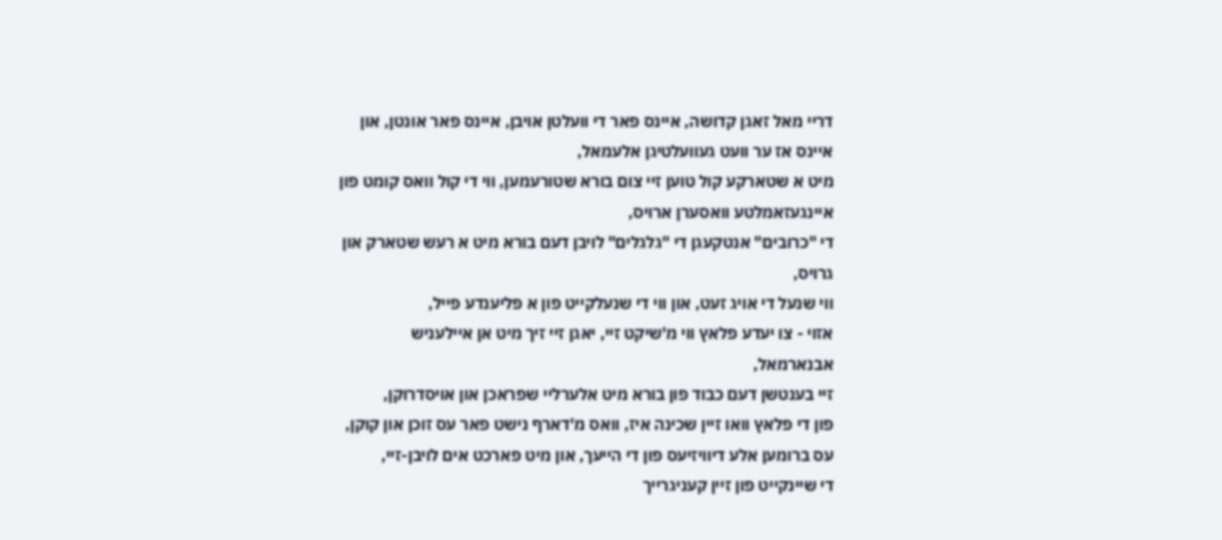דריי מאל זאגן קדושה, איינס פאר די וועלטן אויבן, איינס פאר אונטן, און איינס אז ער וועט געוועלטיגן אלעמאל,
מיט א שטארקע קול טוען זיי צום בורא שטורעמען, ווי די קול וואס קומט פון איינגעזאמלטע וואסערן ארויס,
די "כרובים" אנטקעגן די "גלגלים" לויבן דעם בורא מיט א רעש שטארק און גרויס,
ווי שנעל די אויג זעט, און ווי די שנעלקייט פון א פליענדע פייל,
אזוי - צו יעדע פלאץ ווי מ'שיקט זיי, יאגן זיי זיך מיט אן איילעניש אבנארמאל,
זיי בענטשן דעם כבוד פון בורא מיט אלערליי שפראכן און אויסדרוקן,
פון די פלאץ וואו זיין שכינה איז, וואס מ'דארף נישט פאר עס זוכן און קוקן,
עס ברומען אלע דיוויזיעס פון די הייעך, און מיט פארכט אים לויבן-זיי,
די שיינקייט פון זיין קעניגרייך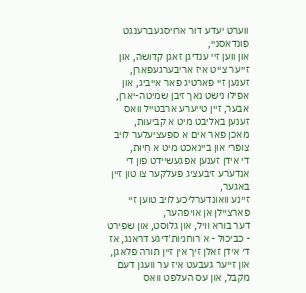ווערט יעדע דור ארויסגעברענגט פונדאסניי,
און ווען זיי ענדיגן זאגן קדושה, און זייער צייט איז אריבערגעפארן,
זענען זיי פארטיג פאר אייביג, און אפילו נישט נאך זיבן שמיטה-יארן,
אבער, זיין טייערע ארבטייל וואס זענען באליבט מיט א קביעות,
מאכן פאר אים א ספעציעלער לויב צופרי און ביינאכט מיט א חִיוּת,
די אידן זענען אפגעשיידט פון די אנדערע זיבעציג פעלקער צו טון זיין באגער,
זיינע וואונדערליכע לויב טוען זיי פארציילן אן אויפהער,
דער בורא וויל, און גלוסט, און שפירט - כביכול - א רוחניות'דיגע דראנג, אז די אידן זאלן זיך אין זיין תורה פלאגן,
און זייער געבעט איז ער וועגן דעם מקבל, און עס העלפט וואס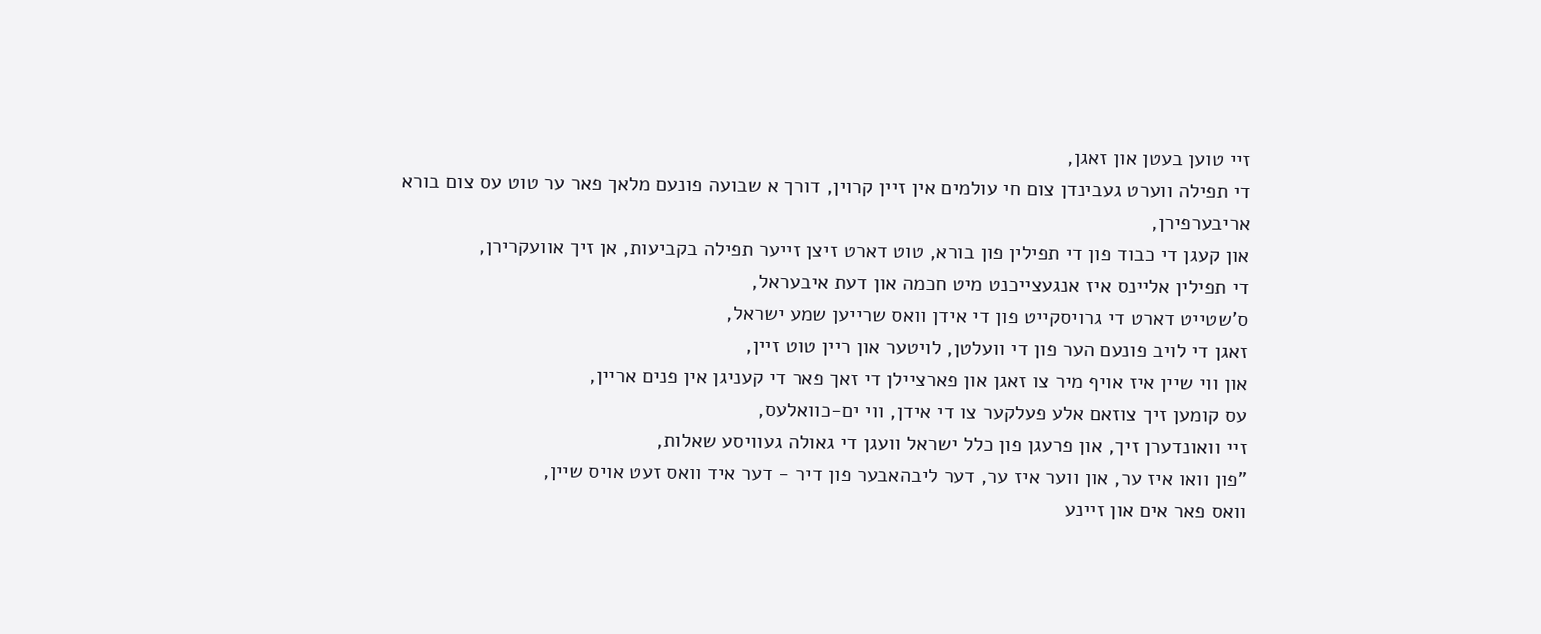זיי טוען בעטן און זאגן,
די תפילה ווערט געבינדן צום חי עולמים אין זיין קרוין, דורך א שבועה פונעם מלאך פאר ער טוט עס צום בורא אריבערפירן,
און קעגן די כבוד פון די תפילין פון בורא, טוט דארט זיצן זייער תפילה בקביעות, אן זיך אוועקרירן,
די תפילין אליינס איז אנגעצייכנט מיט חכמה און דעת איבעראל,
ס'שטייט דארט די גרויסקייט פון די אידן וואס שרייען שמע ישראל,
זאגן די לויב פונעם הער פון די וועלטן, לויטער און ריין טוט זיין,
און ווי שיין איז אויף מיר צו זאגן און פארציילן די זאך פאר די קעניגן אין פנים אריין,
עס קומען זיך צוזאם אלע פעלקער צו די אידן, ווי ים-כוואלעס,
זיי וואונדערן זיך, און פרעגן פון כלל ישראל וועגן די גאולה געוויסע שאלות,
"פון וואו איז ער, און ווער איז ער, דער ליבהאבער פון דיר - דער איד וואס זעט אויס שיין,
וואס פאר אים און זיינע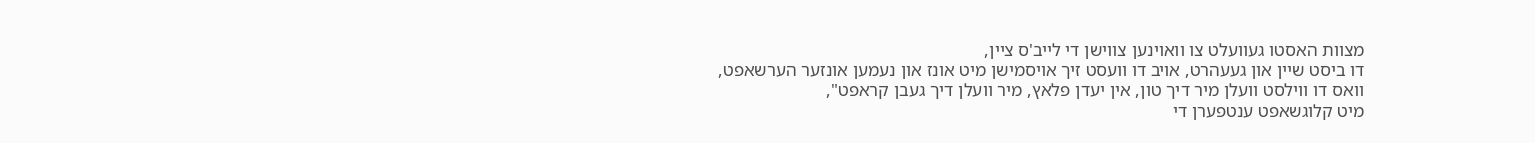מצוות האסטו געוועלט צו וואוינען צווישן די לייב'ס ציין,
דו ביסט שיין און געעהרט, אויב דו וועסט זיך אויסמישן מיט אונז און נעמען אונזער הערשאפט,
וואס דו ווילסט וועלן מיר דיך טון, אין יעדן פלאץ, מיר וועלן דיך געבן קראפט",
מיט קלוגשאפט ענטפערן די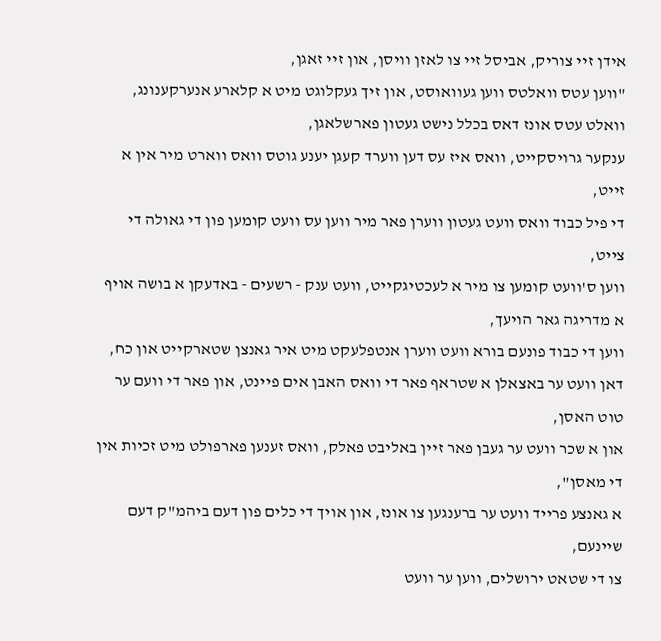אידן זיי צוריק, אביסל זיי צו לאזן וויסן, און זיי זאגן,
"ווען עטס וואלטס ווען געוואוסט, און זיך געקלוגט מיט א קלארע אנערקענונג, וואלט עטס אונז דאס בכלל נישט געטון פארשלאגן,
ענקער גרויסקייט, וואס איז עס דען ווערד קעגן יענע גוטס וואס ווארט מיר אין א זייט,
די פיל כבוד וואס וועט געטון ווערן פאר מיר ווען עס וועט קומען פון די גאולה די צייט,
ווען ס'וועט קומען צו מיר א לעכטיגקייט, וועט ענק - רשעים - באדעקן א בושה אויף א מדריגה גאר הויעך,
ווען די כבוד פונעם בורא וועט ווערן אנטפלעקט מיט איר גאנצן שטארקייט און כח,
דאן וועט ער באצאלן א שטראף פאר די וואס האבן אים פיינט, און פאר די וועם ער טוט האסן,
און א שכר וועט ער געבן פאר זיין באליבט פאלק, וואס זענען פארפולט מיט זכיות אין די מאסן",
א גאנצע פרייד וועט ער ברענגען צו אונז, און אויך די כלים פון דעם ביהמ"ק דעם שיינעם,
צו די שטאט ירושלים, ווען ער וועט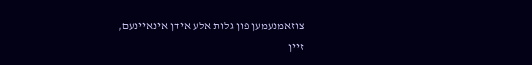צוזאמנעמען פון גלות אלע אידן אינאיינעם,
זיין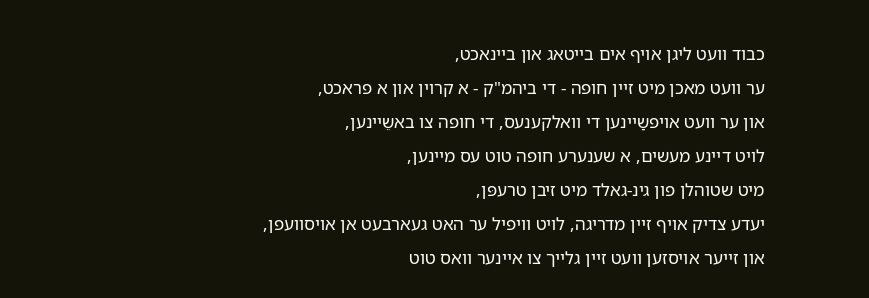כבוד וועט ליגן אויף אים בייטאג און ביינאכט,
ער וועט מאכן מיט זיין חופה - די ביהמ"ק - א קרוין און א פראכט,
און ער וועט אויפשַיינען די וואלקענעס, די חופה צו באשֵיינען,
לויט דיינע מעשים, א שענערע חופה טוט עס מיינען,
מיט שטוהלן פון גינ-גאלד מיט זיבן טרעפּן,
יעדע צדיק אויף זיין מדריגה, לויט וויפיל ער האט געארבעט אן אויסוועפן,
און זייער אויסזען וועט זיין גלייך צו איינער וואס טוט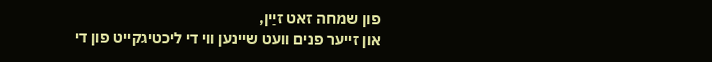פון שמחה זאט זיַין,
און זייער פנים וועט שיינען ווי די ליכטיגקייט פון די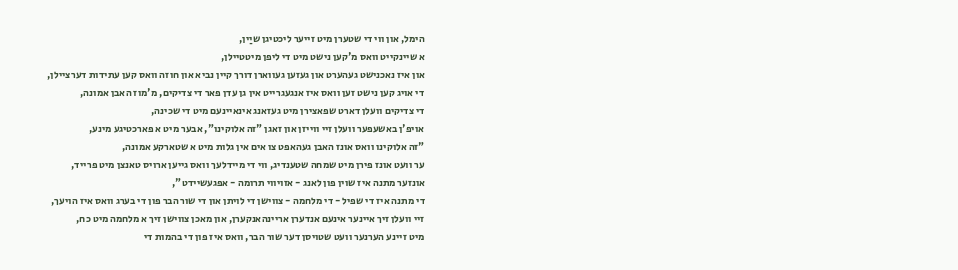הימל, און ווי די שטערן מיט זייער ליכטיגן שיַין,
א שיינקייט וואס מ'קען נישט מיט די ליפן מיטטיילן,
און איז נאכנישט געהערט און געזען געווארן דורך קיין נביא און חוזה וואס קען עתידות דערציילן,
די אויג קען נישט זען וואס איז אנגעגרייט אין גן עדן פאר די צדיקים, מ'מוז האבן אמונה,
די צדיקים וועלן דארט שפאצירן מיט געזאנג אינאיינעם מיט די שכינה,
אויפ'ן באשעפער וועלן זיי ווייזן און זאגן "זה אלוקינו", אבער מיט א פארכטיגע מינע,
"זה אלוקינו וואס אונז האבן געהאפט צו אים אין גלות מיט א שטארקע אמונה,
ער וועט אונז פירן מיט שמחה שטענדיג, ווי די מיידלעך וואס גייען ארויס טאנצן מיט פרייד,
אונזער מתנה איז שוין פון לאנג - אזויווי תרומה - אפגעשיידט",
די מתנה איז די שפיל - די מלחמה - צווישן די לויתן און די שור הבר פון די בערג וואס איז הויעך,
זיי וועלן זיך איינער אינעם אנדערן אריינהאנקערן, און מאכן צווישן זיך א מלחמה מיט כח,
מיט זיינע הערנער וועט שטויסן דער שור הבר, וואס איז פון די בהמות די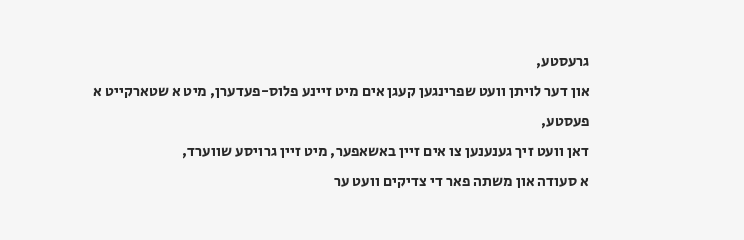גרעסטע,
און דער לויתן וועט שפרינגען קעגן אים מיט זיינע פלוס-פעדערן, מיט א שטארקייט א פעסטע,
דאן וועט זיך גענענען צו אים זיין באשאפער, מיט זיין גרויסע שווערד,
א סעודה און משתה פאר די צדיקים וועט ער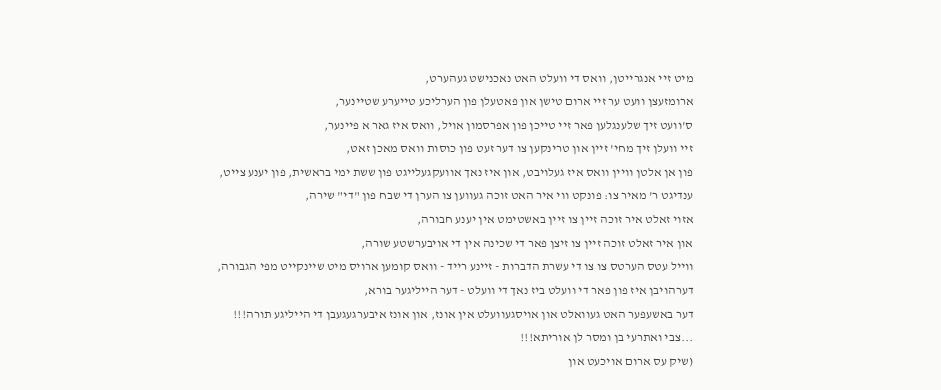מיט זיי אנגרייטן, וואס די וועלט האט נאכנישט געהערט,
ארומזעצן וועט ער זיי ארום טישן און פאטעלן פון הערליכע טייערע שטיינער,
ס'וועט זיך שלענגלען פאר זיי טייכן פון אפרסמון אויל, וואס איז גאר א פיינער,
זיי וועלן זיך מחי' זיין און טרינקען צו דער זעט פון כוסות וואס מאכן זאט,
פון אן אלטן וויין וואס איז געלויבט, און איז נאך אוועקגעלייגט פון ששת ימי בראשית, פון יענע צייט,
ענדיגט ר' מאיר צו: פונקט ווי איר האט זוכה געווען צו הערן די שבח פון "די" שירה,
אזוי זאלט איר זוכה זיין צו זיין באשטימט אין יענע חבורה,
און איר זאלט זוכה זיין צו זיצן פאר די שכינה אין די אויבערשטע שורה,
ווייל עטס הערטס צו צו די עשרת הדברות - זיינע רייד - וואס קומען ארויס מיט שיינקייט מפי הגבורה,
דערהויבן איז פון פאר די וועלט ביז נאך די וועלט - דער הייליגער בורא,
דער באשעפער האט געוואלט און אויסגעוועלט אין אונז, און אונז איבערגעגעבן די הייליגע תורה!!!
...צבי ואתרעי בן ומסר לן אוריתא!!!
(שיק עס ארום אויכעט און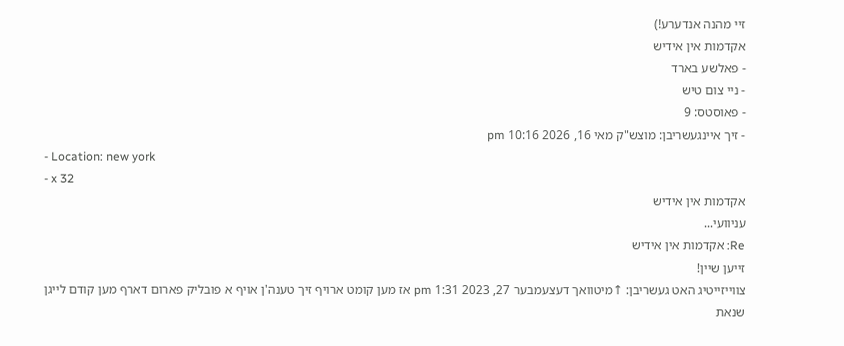זיי מהנה אנדערע!)
אקדמות אין אידיש
- פאלשע בארד
- ניי צום טיש
- פאוסטס: 9
- זיך איינגעשריבן: מוצש"ק מאי 16, 2026 10:16 pm
- Location: new york
- x 32
אקדמות אין אידיש
עניוועי...
Re: אקדמות אין אידיש
זייען שיין!
צווייזייטיג האט געשריבן: ↑מיטוואך דעצעמבער 27, 2023 1:31 pm אז מען קומט ארויף זיך טענה'ן אויף א פובליק פארום דארף מען קודם לייגן שנאת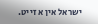ישראל אין א זייט.